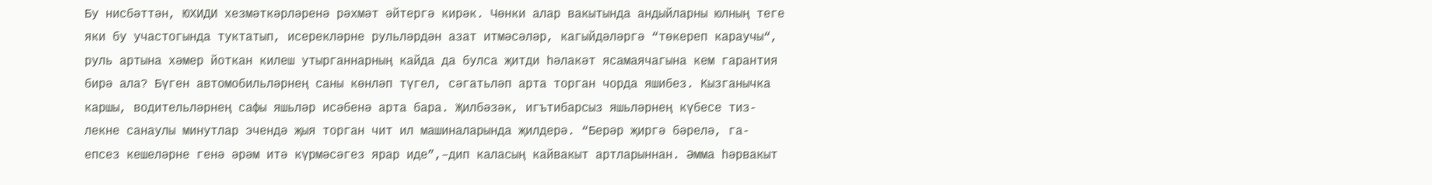Бу нисбәттән, ЮХИДИ хезмәткәрләренә рәхмәт әйтергә кирәк. Чөнки алар вакытында андыйларны юлның теге яки бу участогында туктатып, исерекләрне рульләрдән азат итмәсәләр, кагыйдәләргә “төкереп караучы“, руль артына хәмер йоткан килеш утырганнарның кайда да булса җитди һәлакәт ясамаячагына кем гарантия бирә ала? Бүген автомобильләрнең саны көнләп түгел, сәгатьләп арта торган чорда яшибез. Кызганычка каршы, водительләрнең сафы яшьләр исәбенә арта бара. Җилбәзәк, игътибарсыз яшьләрнең күбесе тиз- лекне санаулы минутлар эчендә җыя торган чит ил машиналарында җилдерә. “Берәр җиргә бәрелә, га- епсез кешеләрне генә әрәм итә күрмәсәгез ярар иде”,–дип каласың кайвакыт артларыннан. Әмма һәрвакыт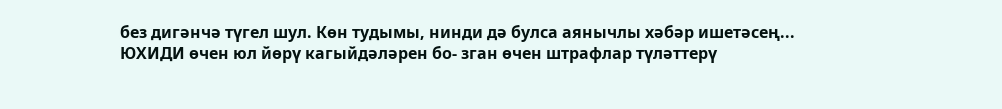без дигәнчә түгел шул. Көн тудымы, нинди дә булса аянычлы хәбәр ишетәсең... ЮХИДИ өчен юл йөрү кагыйдәләрен бо- зган өчен штрафлар түләттерү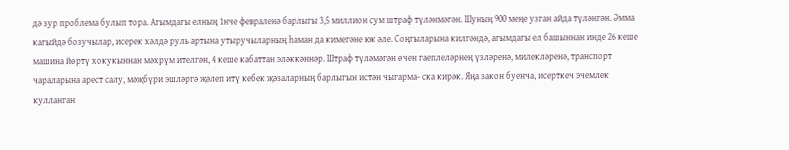дә зур проблема булып тора. Агымдагы елның 1нче февраленә барлыгы 3,5 миллион сум штраф түләнмәгән. Шуның 900 меңе узган айда түләнгән. Әмма кагыйдә бозучылар, исерек хәлдә руль артына утыручыларның һаман да кимегәне юк әле. Соңгыларына килгәндә, агымдагы ел башыннан инде 26 кеше машина йөртү хокукыннан мәхрүм ителгән, 4 кеше кабаттан эләккәннәр. Штраф түләмәгән өчен гаеплеләрнең үзләренә, милекләренә, транспорт чараларына арест салу, мәҗбүри эшләргә җәлеп итү кебек җәзаларның барлыгын истән чыгарма- ска кирәк. Яңа закон буенча, исерткеч эчемлек кулланган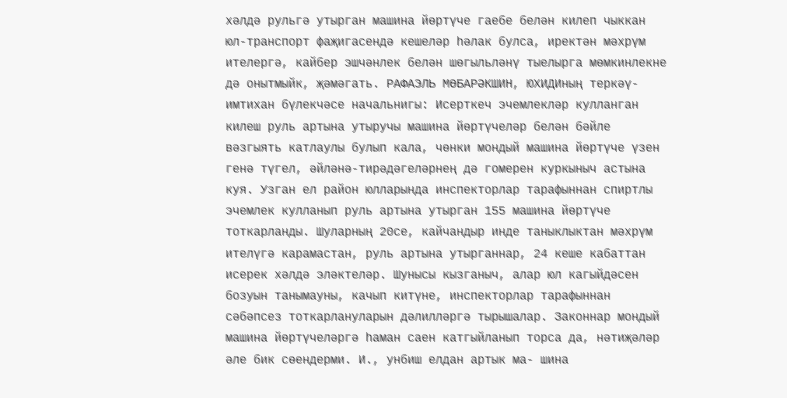хәлдә рульгә утырган машина йөртүче гаебе белән килеп чыккан юл-транспорт фаҗигасендә кешеләр һәлак булса, иректән мәхрүм ителергә, кайбер эшчәнлек белән шөгыльләнү тыелырга мөмкинлекне дә онытмыйк, җәмәгать. РАФАЭЛЬ МӨБАРӘКШИН, ЮХИДИның теркәү-имтихан бүлекчәсе начальнигы: Исерткеч эчемлекләр кулланган килеш руль артына утыручы машина йөртүчеләр белән бәйле вәзгыять катлаулы булып кала, чөнки мондый машина йөртүче үзен генә түгел, әйләнә-тирәдәгеләрнең дә гомерен куркыныч астына куя. Узган ел район юлларында инспекторлар тарафыннан спиртлы эчемлек кулланып руль артына утырган 155 машина йөртүче тоткарланды. Шуларның 20се, кайчандыр инде таныклыктан мәхрүм ителүгә карамастан, руль артына утырганнар, 24 кеше кабаттан исерек хәлдә эләктеләр. Шунысы кызганыч, алар юл кагыйдәсен бозуын танымауны, качып китүне, инспекторлар тарафыннан сәбәпсез тоткарлануларын дәлилләргә тырышалар. Законнар мондый машина йөртүчеләргә һаман саен катгыйланып торса да, нәтиҗәләр әле бик сөендерми. И., унбиш елдан артык ма- шина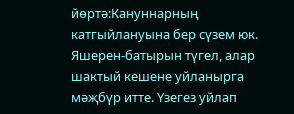йөртә:Кануннарның катгыйлануына бер сүзем юк. Яшерен-батырын түгел, алар шактый кешене уйланырга мәҗбүр итте. Үзегез уйлап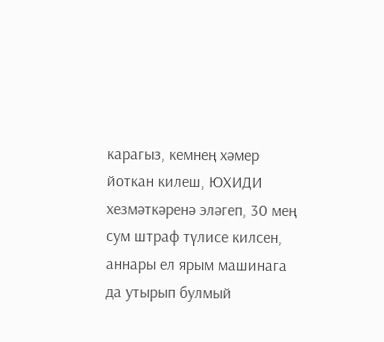карагыз, кемнең хәмер йоткан килеш, ЮХИДИ хезмәткәренә эләгеп, 30 мең сум штраф түлисе килсен, аннары ел ярым машинага да утырып булмый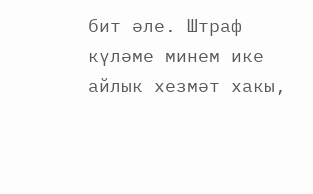бит әле. Штраф күләме минем ике айлык хезмәт хакы,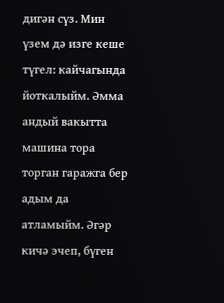дигән сүз. Мин үзем дә изге кеше түгел: кайчагында йоткалыйм. Әмма андый вакытта машина тора торган гаражга бер адым да атламыйм. Әгәр кичә эчеп, бүген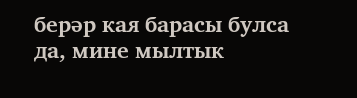берәр кая барасы булса да, мине мылтык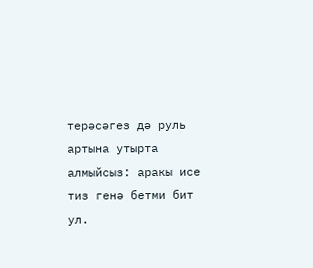терәсәгез дә руль артына утырта алмыйсыз: аракы исе тиз генә бетми бит ул.